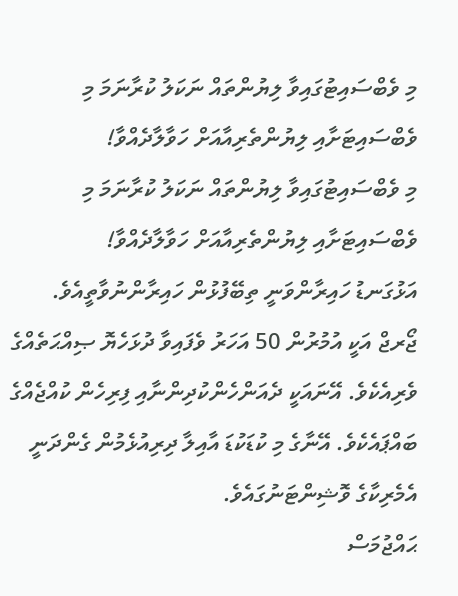މި ވެބްސައިޓުގައިވާ ލިޔުންތައް ނަކަލު ކުރާނަމަ މި ވެބްސައިޓަށާއި ލިޔުންތެރިއާއަށް ހަވާލާދެއްވާ!
މި ވެބްސައިޓުގައިވާ ލިޔުންތައް ނަކަލު ކުރާނަމަ މި ވެބްސައިޓަށާއި ލިޔުންތެރިއާއަށް ހަވާލާދެއްވާ!
އަޅުގަނޑު ހައިރާންވަނީ ތިބޭފުޅުން ހައިރާންނުވާތީއެވެ.
ޖޯރޖް އަކީ އުމުރުން 50 އަހަރު ވެފައިވާ ދުޅަހެޔޮ ޞިއްޙަތެއްގެ ވެރިއެކެވެ. އޭނައަކީ ދެއަންހެންކުދިންނާއި ފިރިހެން ކުއްޖެއްގެ ބައްޕައެކެވެ. އޭނާގެ މި ކުޑަކުޑަ އާއިލާ ދިރިއުޅެމުން ގެންދަނީ އެމެރިކާގެ ވޮޝިންޓަނުގައެވެ.
ޙައްޖުމަސް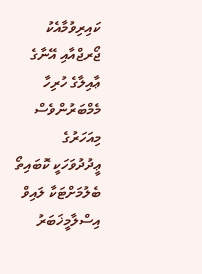ކައިރިވުމާއެކު ޖޯރޖްއާއި އޭނާގެ ޢާއިލާގެ ހުރިހާ މެމްބަރުންވެސް މިއަހަރުގެ ޢީދުދުވަހަކީ ކޮބައިތޯ ބެލުމަށްޓަކާ ލައިވް އިސްލާމީޚަބަރު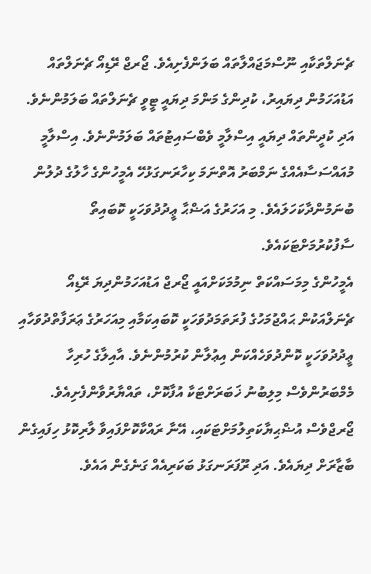ޗެނަލްތަކާއި ނޫސްމަޖައްލާތައް ބަލަންފެށިއެވެ. ޖޯރޖް ރޭޑިއޯ ޗެނަލްތައް އަޑުއަހަމުން ދިޔައިރު، ކުދިންގެ މަންމަ ދިޔައީ ޓީވީ ޗެނަލްތައް ބަލަމުންނެވެ. އަދި ކުދީންތައް ދިޔައީ އިސްލާމީ ވެބްސައިޓުތައް ބަލަމުންނެވެ. އިސްލާމީ މުއައްސަސާއެއްގެ ނަމްބަރު އޮތްނަމަ ކިހާރަނގަޅުހޭ އެމީހުންގެ ހާލުގެ ދުލުން ބުނަމުންދާކަހަލައެވެ. މި އަހަރުގެ އަޟްޙާ ޢީދުދުވަހަކީ ކޮބައިތޯ ސާފުކުރުމަށްޓަކައެވެ.
އެމީހުންގެ މިމަސައްކަތް ނިމުމަކަށްއައީ ޖޯރޖް އަޑުއަހަމުންދިޔަ ރޭޑިއޯ ޗެނަލްއަކުން ޙައްޖުމަހުގެ ފުރަތަމަދުވަހަކީ ކޮބައިކަމާއި މިއަހަރުގެ ޢަރަފާތްދުވަހާއި ޢީދުދުވަހަކީ ކޮންދުވަހެއްކަން އިޢުލާން ކުރުމުންނެވެ. އާއިލާގެ ހުރިހާ މެމްބަރުންވެސް މިލިބުނު ޚަބަރަށްޓަކާ އުފާކޮށް، ތައްޔާރުވާންފެށިއެވެ. ޖޯރޖްވެސް އުޟްޙިޔާކަތިލުމަށްޓަކައި، އޭނާ ރައްކާކޮށްފައިވާ ލާރިކޮޅު ހިފައިގެން ބާޒާރަށް ދިޔައެވެ. އަދި ރޫފަރަނގަޅު ބަކަރިއެއް ގަނެގެން އައެވެ.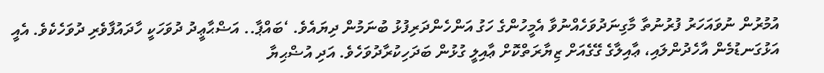އުމުރުން ނުވައަހަރު ފުރުނުތާ މާގިނަދުވަހެއްނުވާ އެމީހުންގެ ހަގު އަންހެންދަރިފުޅު ބުނަމުން ދިޔައެވެ. ‘ބައްޕާ.. އަޟްޙާޢީދު ދުވަހަކީ ހާދައުފާވެރި ދުވަހެކެވެ. އެއީ އަޅުގަނޑުމެން އާހެދުންލައި، ޢާއިލާގެ ގޭގެއަށް ޒިޔާރަތްކޮށް ޢާއިލީ ގުޅުން ބަދަހިކުރާދުވަހެވެ. އަދި އުޟްޙިޔާ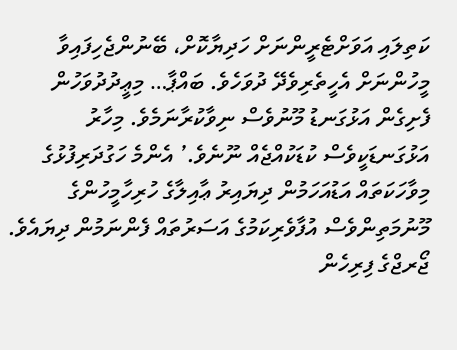ކަތިލައި އަވަށްޓެރީންނަށް ހަދިޔާކޮށް، ބޭނުންޖެހިފައިވާ މީހުންނަށް އެހީތެރިވެދޭ ދުވަހެވެ. ބައްޕާ… މިޢީދުދުވަހުން ފެށިގެން އަޅުގަނޑު މޫނުވެސް ނިވާކުރާނަމެވެ. މިހާރު އަޅުގަނޑަކީވެސް ކުޑަކުއްޖެއް ނޫނެވެ.’ އެންމެ ހަގުދަރިފުޅުގެ މިވާހަކަތައް އަޑުއަހަމުން ދިޔައިރު ޢާއިލާގެ ހުރިހާމީހުންގެ މޫނުމަތިންވެސް އުފާވެރިކަމުގެ އަސަރުތައް ފެންނަމުން ދިޔައެވެ.
ޖޯރޖްގެ ފިރިހެން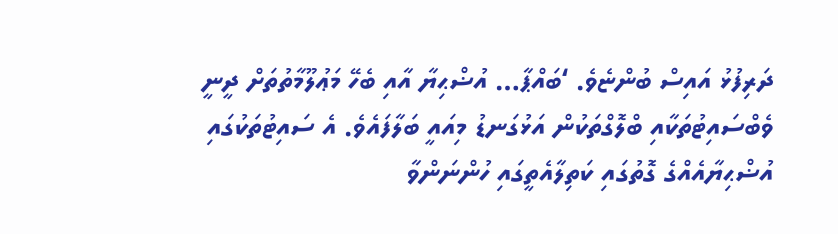ދަރިފުޅު އައިސް ބުންޏެވެ. ‘ބައްޕާ… އުޟްޙިޔާ އާއި ބެހޭ މަޢުލޫމާތުތަށް ދީނީ ވެބްސައިޓުތަކާއި ބްލޮގްތަކުން އަޅުގަނޑު މިއައީ ބަލާފައެވެ. އެ ސައިޓުތަކުގައި އުޟްޙިޔާއެއްގެ ގޮތުގައި ކަތިލާއެތީގައި ހުންނަންވާ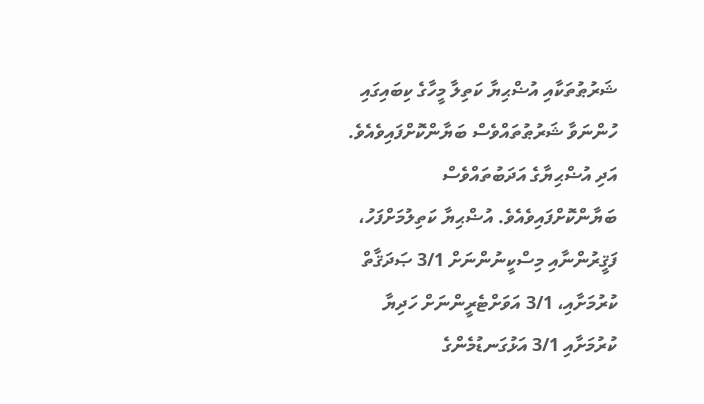ޝަރުޠުތަކާއި އުޟްޙިޔާ ކަތިލާ މީހާގެ ކިބައިގައި ހުންނަވާ ޝަރުޠުތައްވެސް ބަޔާންކޮށްފައިވެއެވެ. އަދި އުޟްޙިޔާގެ އަދަބުތައްވެސް ބަޔާންކޮށްފައިވެއެވެ. އުޟްޙިޔާ ކަތިލުމަށްފަހު، ފަޤީރުންނާއި މިސްކީނުންނަށް 3/1 ޞަދަޤާތް ކުރުމަށާއި، 3/1 އަވަށްޓެރީންނަށް ހަދިޔާ ކުރުމަށާއި 3/1 އަޅުގަނޑުމެންގެ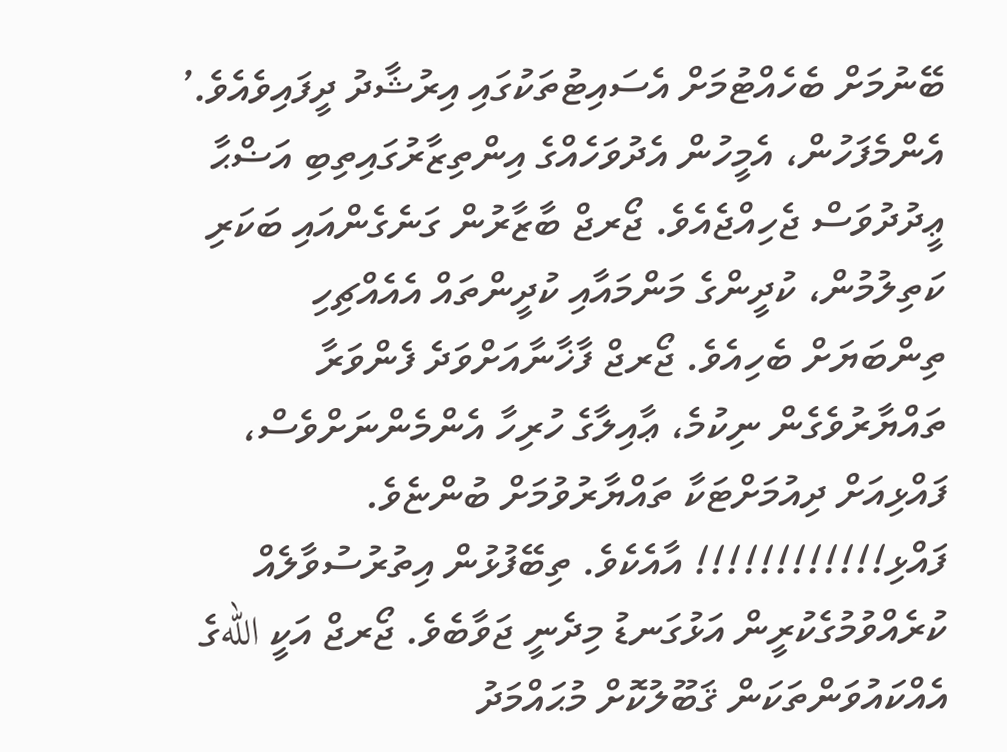ބޭނުމަށް ބެހެއްޓުމަށް އެސައިޓުތަކުގައި އިރުޝާދު ދީފައިވެއެވެ.’
އެންމެފަހުން، އެމީހުން އެދުވަހެއްގެ އިންތިޒާރުގައިތިބި އަޟްޙާ ޢީދުދުވަސް ޖެހިއްޖެއެވެ. ޖޯރޖް ބާޒާރުން ގަނެގެންއައި ބަކަރި ކަތިލުމުން، ކުދީންގެ މަންމައާއި ކުދީންތައް އެއެއްޗިހި ތިންބަޔަށް ބެހިއެވެ. ޖޯރޖް ފާޚާނާއަށްވަދެ ފެންވަރާ ތައްޔާރުވެގެން ނިކުމެ، ޢާއިލާގެ ހުރިހާ އެންމެންނަށްވެސް، ފައްޅިއަށް ދިއުމަށްޓަކާ ތައްޔާރުވުމަށް ބުންޏެވެ.
ފައްޅި!!!!!!!!!!!! އާއެކެވެ. ތިބޭފުޅުން އިތުރުސުވާލެއް ކުރެއްވުމުގެކުރީން އަޅުގަނޑު މިދެނީ ޖަވާބެވެ. ޖޯރޖް އަކީ اللهގެ އެއްކައުވަންތަކަން ޤަބޫލުކޮށް މުޙައްމަދު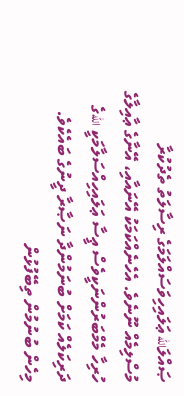ޞައްލަالله ޢަލައިހިވަސައްލަމަގެ ރިސާލަތު ތެދުކުރާ މުސްލިމެއް ނޫނެވެ. އެހެނެއްކަމަކު އޭނައާއި، އޭނާގެ ޢާއިލާގެ ހުރިހާ މެމްބަރުންނަކީވެސް ޢީސާ ޢަލައިހިއްސަލާމަކީ اللهގެ ދަރިކަލެއް ކަމަށް ބުނަމުންދާ ނަޞާރާ ދީނުގެ ބައެކެވެ. މިހެން ބުނުމުން ތިބޭފުޅުން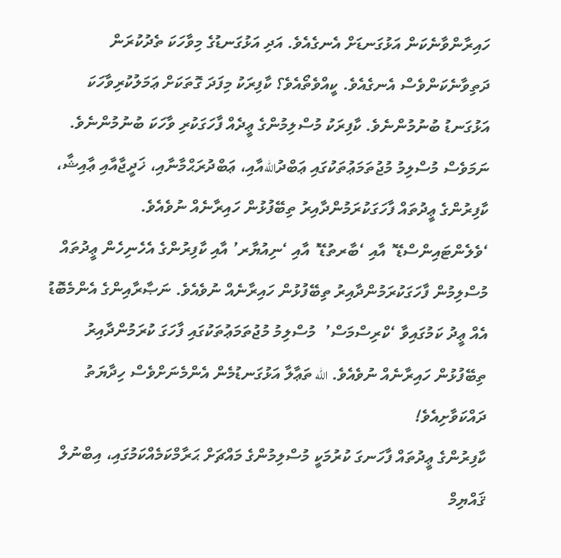ހައިރާންވާނެކަން އަޅުގަނޑަށް އެނގެއެވެ. އަދި އަޅުގަނޑުގެ މިވާހަކަ ތެދުކުރަން ދަތިވާނެކަންވެސް އެނގެއެވެ. ކީއްވެތޯއެވެ؟ ކާފިރަކު މިފަދަ ގޮތަކަށް ޢަމަލުކުރިވާހަކަ އަޅުގަނޑު ބުނުމުންނެވެ. ކާފިރަކު މުސްލިމުންގެ ޢީދެއް ފާހަގަކުރި ވާހަކަ ބުނުމުންނެވެ.
ނަމަވެސް މުސްލިމު މުޖުތަމަޢުތަކުގައި ޢަބްދުاللهއާއި، ޢަބްދުރަޙްމާނާއި، ޚަދީޖާއާއި ޢާއިޝާ، ކާފިރުންގެ ޢީދުތައް ފާހަގަކުރަމުންދާއިރު ތިބޭފުޅުން ހައިރާނެއް ނުވެއެވެ. ‘ވެލެންޓައިންސްޑޭ’ އާއި ‘ބާރތުޑޭ’ އާއި ‘ނިއުޔާރ’ އާއި ކާފިރުންގެ އެހެނިހެން ޢީދުތައް މުސްލިމުން ފާހަގަކުރަމުންދާއިރު ތިބޭފުޅުން ހައިރާނެއް ނުވެއެވެ. ނަޞާރާއިންގެ އެންމެބޮޑު އެއް ޢީދު ކަމުގައިވާ ‘ކްރިސްމަސް’  މުސްލިމު މުޖުތަމަޢުތަކުގައި ފާހަގަ ކުރަމުންދާއިރު ތިބޭފުޅުން ހައިރާނެއް ނުވެއެވެ. الله ތަޢާލާ އަޅުގަނޑުމެން އެންމެނަށްވެސް ހިދާޔަތު ދައްކަވާށިއެވެ!
ކާފިރުންގެ ޢީދުތައް ފާހަނގަ ކުރުމަކީ މުސްލިމުންގެ މައްޗަށް ޙަރާމްކަމެއްކަމުގައި، އިބްނުލް ޤައްޔިމް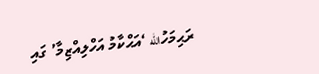ރަޙިމަހުالله ‘އަޙްކާމު އަހްލިއްޒިމާ’ ގައި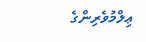ޢިލްމުވެރިންގެ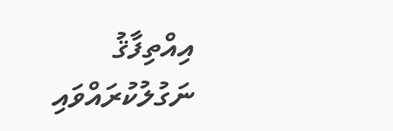އިއްތިފާޤު ނަގުލުކުރައްވައި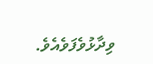ވިދާޅުވެފަވެއެވެ.